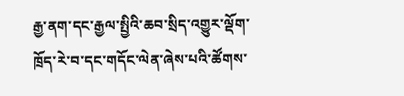རྒྱ་ནག་དང་རྒྱལ་སྤྱིའི་ཆབ་སྲིད་འགྱུར་ལྡོག་ཁྲོད་རེ་བ་དང་གདོང་ལེན་ཞེས་པའི་ཚོགས་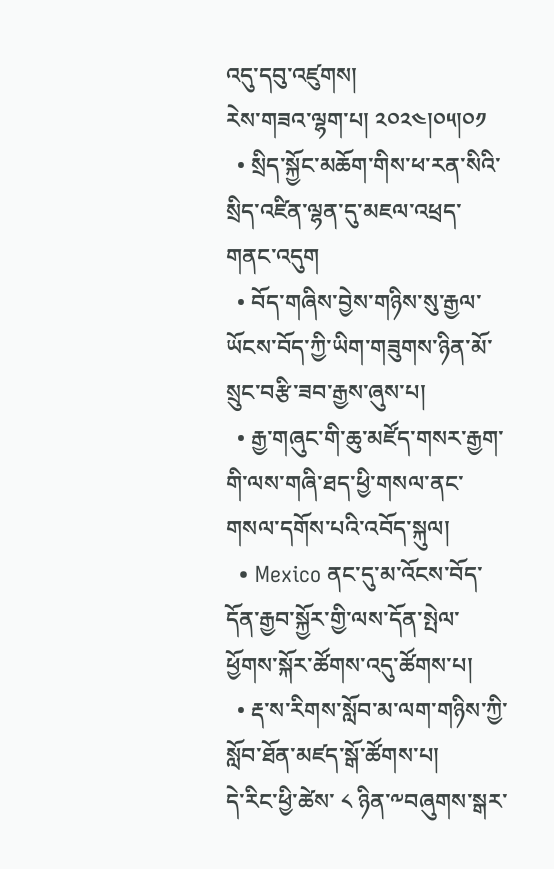འདུ་དབུ་འཛུགས།
རེས་གཟའ་ལྷག་པ། ༢༠༢༤།༠༥།༠༡
  • སྲིད་སྐྱོང་མཆོག་གིས་ཕ་རན་སིའི་སྲིད་འཛིན་ལྷན་དུ་མཇལ་འཕྲད་གནང་འདུག
  • བོད་གཞིས་བྱེས་གཉིས་སུ་རྒྱལ་ཡོངས་བོད་ཀྱི་ཡིག་གཟུགས་ཉིན་མོ་སྲུང་བརྩི་ཟབ་རྒྱས་ཞུས་པ།
  • རྒྱ་གཞུང་གི་ཆུ་མཛོད་གསར་རྒྱག་གི་ལས་གཞི་ཐད་ཕྱི་གསལ་ནང་གསལ་དགོས་པའི་འབོད་སྐུལ།
  • Mexico ནང་དུ་མ་འོངས་བོད་དོན་རྒྱབ་སྐྱོར་གྱི་ལས་དོན་སྤེལ་ཕྱོགས་སྐོར་ཚོགས་འདུ་ཚོགས་པ།
  • རྡ་ས་རིགས་སློབ་མ་ལག་གཉིས་ཀྱི་སློབ་ཐོན་མཛད་སྒོ་ཚོགས་པ།
དེ་རིང་ཕྱི་ཚེས་ ༨ ཉིན་༸བཞུགས་སྒར་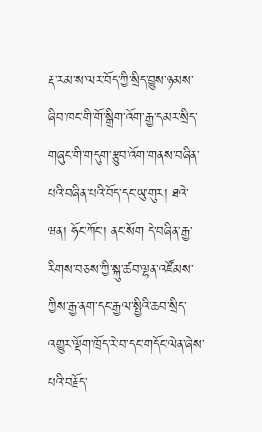རྡ་རམ་ས་ལར་བོད་ཀྱི་སྲིད་བྱུས་ཉམས་ཞིབ་ཁང་གི་གོ་སྒྲིག་འོག་རྒྱ་དམར་སྲིད་གཞུང་གི་གདུག་རྩུབ་འོག་གནས་བཞིན་པའི་བཞིན་པའི་བོད་དང་ཡུ་གུར། ཐའེ་ཝན། ཧོང་ཀོང་། ནང་སོག དེ་བཞིན་རྒྱ་རིགས་བཅས་ཀྱི་སྐུ་ཚབ་ལྷན་འཛོམས་ཀྱིས་རྒྱ་ནག་དང་རྒྱལ་སྤྱིའི་ཆབ་སྲིད་འགྱུར་ལྡོག་ཁྲོད་རེ་བ་དང་གདོང་ལེན་ཞེས་པའི་བརྗོད་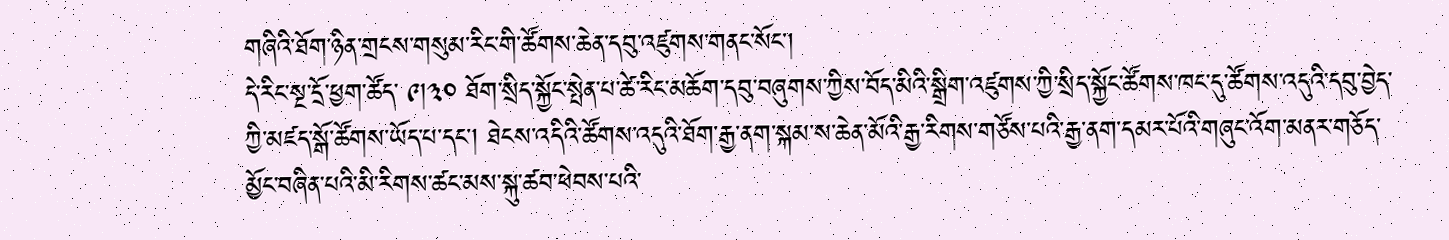གཞིའི་ཐོག་ཉིན་གྲངས་གསུམ་རིང་གི་ཚོགས་ཆེན་དབུ་འཛུགས་གནང་སོང་།
དེ་རིང་སྔ་དྲོ་ཕྱག་ཚོད་ ༩།༣༠ ཐོག་སྲིད་སྐྱོང་སྤེན་པ་ཚེ་རིང་མཆོག་དབུ་བཞུགས་ཀྱིས་བོད་མིའི་སྒྲིག་འཛུགས་ཀྱི་སྲིད་སྐྱོང་ཚོགས་ཁང་དུ་ཚོགས་འདུའི་དབུ་བྱེད་ཀྱི་མཛད་སྒོ་ཚོགས་ཡོད་པ་དང་། ཐེངས་འདིའི་ཚོགས་འདུའི་ཐོག་རྒྱ་ནག་སྐམ་ས་ཆེན་མོའི་རྒྱ་རིགས་གཙོས་པའི་རྒྱ་ནག་དམར་པོའི་གཞུང་འོག་མནར་གཅོད་མྱོང་བཞིན་པའི་མི་རིགས་ཚང་མས་སྐུ་ཚབ་ཕེབས་པའི་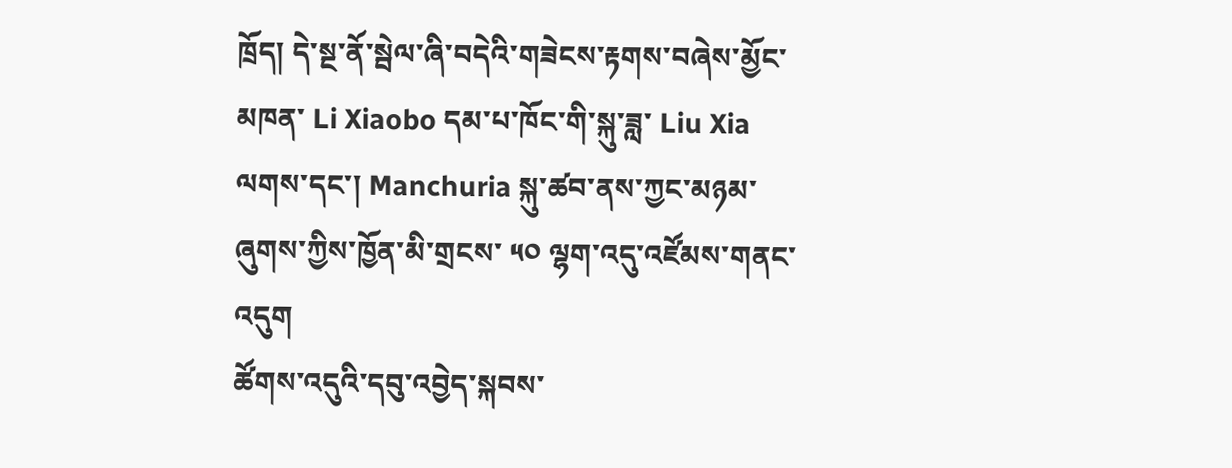ཁྲོད། དེ་སྔ་ནོ་སྦེལ་ཞི་བདེའི་གཟེངས་རྟགས་བཞེས་མྱོང་མཁན་ Li Xiaobo དམ་པ་ཁོང་གི་སྐུ་ཟླ་ Liu Xia ལགས་དང་། Manchuria སྐུ་ཚབ་ནས་ཀྱང་མཉམ་ཞུགས་ཀྱིས་ཁྱོན་མི་གྲངས་ ༥༠ ལྷག་འདུ་འཛོམས་གནང་འདུག
ཚོགས་འདུའི་དབུ་འབྱེད་སྐབས་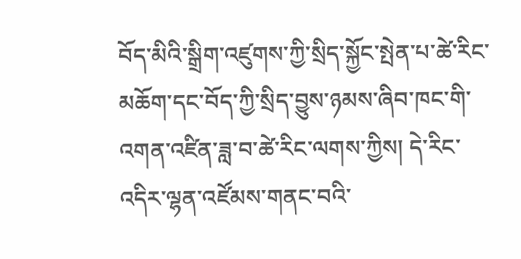བོད་མིའི་སྒྲིག་འཛུགས་ཀྱི་སྲིད་སྐྱོང་སྤེན་པ་ཚེ་རིང་མཆོག་དང་བོད་ཀྱི་སྲིད་བྱུས་ཉམས་ཞིབ་ཁང་གི་འགན་འཛིན་ཟླ་བ་ཚེ་རིང་ལགས་ཀྱིས། དེ་རིང་འདིར་ལྷན་འཛོམས་གནང་བའི་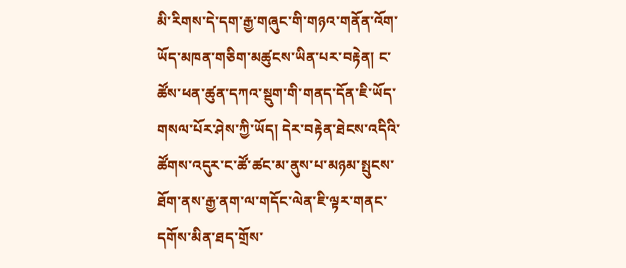མི་རིགས་དེ་དག་རྒྱ་གཞུང་གི་གཉའ་གནོན་འོག་ཡོད་མཁན་གཅིག་མཚུངས་ཡིན་པར་བརྟེན། ང་ཚོས་ཕན་ཚུན་དཀའ་སྡུག་གི་གནད་དོན་ཇི་ཡོད་གསལ་པོར་ཤེས་ཀྱི་ཡོད། དེར་བརྟེན་ཐེངས་འདིའི་ཚོགས་འདུར་ང་ཚོ་ཚང་མ་ནུས་པ་མཉམ་སྤུངས་ཐོག་ནས་རྒྱ་ནག་ལ་གདོང་ལེན་ཇི་ལྟར་གནང་དགོས་མིན་ཐད་གྲོས་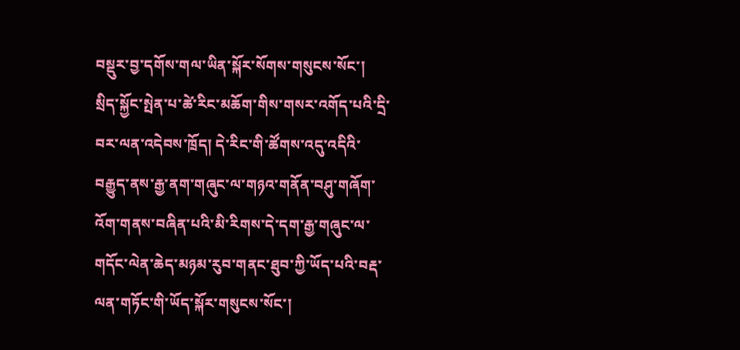བསྡུར་བྱ་དགོས་གལ་ཡིན་སྐོར་སོགས་གསུངས་སོང་།
སྲིད་སྐྱོང་སྤེན་པ་ཚེ་རིང་མཆོག་གིས་གསར་འགོད་པའི་དྲི་བར་ལན་འདེབས་ཁྲོད། དེ་རིང་གི་ཚོགས་འདུ་འདིའི་བརྒྱུད་ནས་རྒྱ་ནག་གཞུང་ལ་གཉའ་གནོན་བཤུ་གཞོག་འོག་གནས་བཞིན་པའི་མི་རིགས་དེ་དག་རྒྱ་གཞུང་ལ་གདོང་ལེན་ཆེད་མཉམ་རུབ་གནང་ཐུབ་ཀྱི་ཡོད་པའི་བརྡ་ལན་གཏོང་གི་ཡོད་སྐོར་གསུངས་སོང་།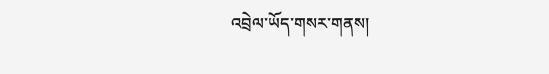འབྲེལ་ཡོད་གསར་གནས།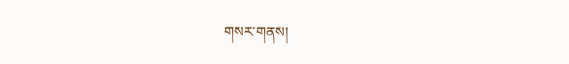གསར་གནས།